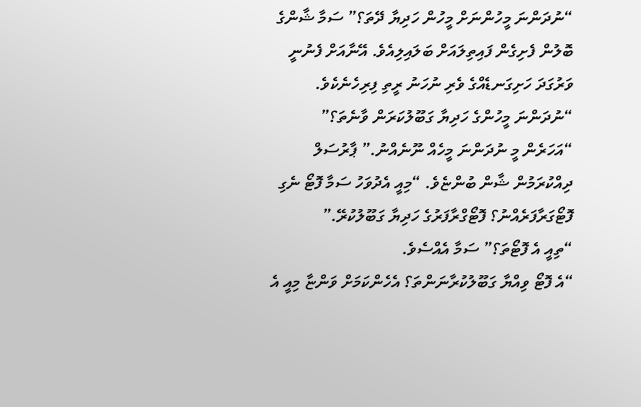“ނުދަންނަ މީހުންނަށް މީހުން ހަދިޔާ ދޭތަ؟” ސަމާ ޝާންގެ ބޮލުން ފެށިގެން ފައިތިލައަށް ބަލައިލިއެވެ. އޭނާއަށް ފެނުނީ ވަރުގަދަ ހަށިގަނޑެއްގެ ވެރި ނުހަނު ރީތި ފިރިހެނެކެވެ. “ނުދަންނަ މީހުންގެ ހަދިޔާ ގަބޫލުކަރަން ވާނެތަ؟”
“އަހަރެން މީ ނުދަންނަ މީހެއް ނޫނެއްނު.” ޕާރުސަލް ދިއްކުރަމުން ޝާން ބުންޏެވެ. “މިއީ އެދުވަހު ސަމާ ފޮޓޯ ނެގި ފޮޓޯގަރާފަރެއްނު؟ ފޮޓޯގްރާފަރުގެ ހަދިޔާ ގަބޫލުކުރޭ.”
“ތިއީ އެ ފޮޓޯތަ؟” ސަމާ އެއްސެވެ.
“އެ ފޮޓޯ ވިއްޔާ ގަބޫލުކުރާނަންތަ؟ އެހެންކަމަށް ވަންޏާ މިއީ އެ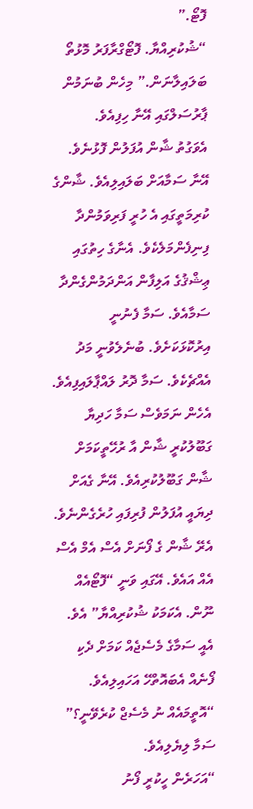ފޮޓޯ.”
“ޝުކުރިއްޔާ. ފޮޓޯގްރާފަރު މޮޅުތޯ ބަލައިލާނަން.” މިހެން ބުނަމުން ޕާރުސަލްގައި އޭނާ ހިފިއެވެ.
އެވަގުތު ޝާން އުފަލުން ފޮޅުނެވެ. އޭނާ ސަމާއަށް ބަލައިލިއެވެ. ޝާންގެ ކުރިމަތީގައި އެ ހުރީ ފަރިވަމުންދާ ފިނިފެންމަލެކެވެ. އެނާގެ ހިތުގައި ޢިޝްޤުގެ އަލިފާން އަންދަމުންގެންދާ ސަމާއެވެ. ސަމާ ފެނުނީ އިރުކޮޅަކަށެވެ. ބުނެލެވުނީ މަދު އެއްޗެކެވެ. ސަމާ ދޮރު ލައްޕާލައިފިއެވެ. އެހެން ނަމަވެސް ސަމާ ހަދިޔާ ގަބޫލުކުރީ ޝާން އާ ރުހޭތީކަމަށް ޝާން ގަބޫލުކުރިއެވެ. އޭނާ ގެއަށް ދިޔައީ އުފަލުން ފުރިފައި ހުރެގެންނެވެ.
އެރޭ ޝާން ގެ ފޯނަށް އެސް އެމް އެސް އެއް އައެވެ. އޭގައި ވަނީ “ފޮޓޯއެއް ނޫން. އެކަމަކު ޝުކުރިއްޔާ” އެވެ.
އެއީ ސަމާގެ މެސެޖެއް ކަމަށް ދެކި ފޯނެއް އެބައޮތްހޭ އަހައިލިއެވެ.
“އޮތީމައެއް ނު މެސެޖް ކުރެވޭނީ؟” ސަމާ ލިޔެލިއެވެ.
“އަހަރެން ހީކުރީ ފޯނު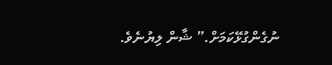ނުގެންގުޅޭކަމަށް.” ޝާން ލިޔުނެވެ.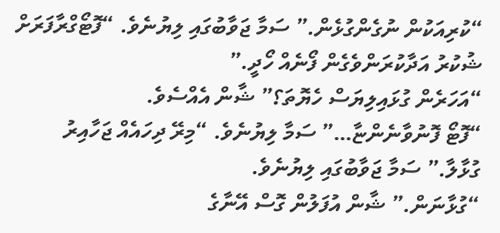“ކުރިއަކުން ނުގެންގުޅެން.” ސަމާ ޖަވާބުގައި ލިޔުނެވެ. “ފޮޓޯގްރާފަރަށް ޝުކުރު އަދާކުރަންވެގެން ފޯނެއް ހޯދީ.”
“އަހަރެން ގުޅައިލިޔަސް ހެޔޮތަ؟” ޝާން އެއްސެވެ.
“ފޮޓޯ ފޮނުވާނެންޏާ…” ސަމާ ލިޔުނެވެ. “މިރޭ ދިހައެއް ޖަހާއިރު ގުޅާލާ.” ސަމާ ޖަވާބުގައި ލިޔުނެވެ.
“ގުޅާނަން.” ޝާން އުފަލުން ގޮސް އޭނާގެ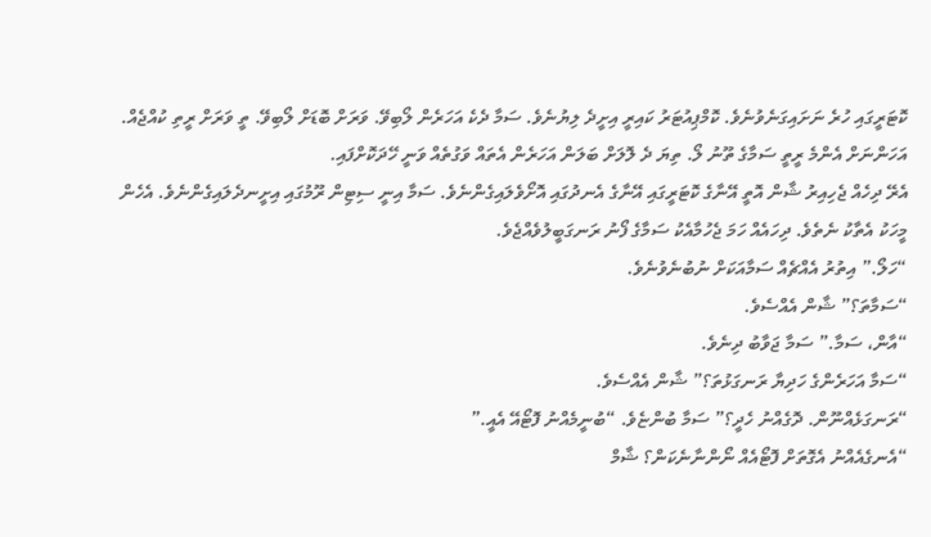ކޮޓަރީގައި ހުރެ ނަށައިގަނެވުނެވެ. ކޮމްޕިއުޓަރު ކައިރީ އިށީދެ ލިޔުނެވެ. ސަމާ ދެކެ އަހަރެން ލޯބިވޭ. ވަރަށް ބޮޑަށް ލޯބިވޭ. ތީ ވަރަށް ރީތި ކުއްޖެއް. އަހަންނަށް އެންމެ ރީތީ ސަމާގެ ތޫނު ލޯ. ތިޔަ ދެ ލޮލަށް ބަލަން އަހަރެން އެތައް ވަގުތެއް ވަނީ ހޭދަކޮށްފައި.
އެރޭ ދިހެއް ޖެހިއިރު ޝާން އޮތީ އޭނާގެ ކޮޓަރީގައި އޭނާގެ އެނދުގައި އޮށޯވެލައިގެންނެވެ. ސަމާ އިނީ ސިޓިން ރޫމުގައި އިށީނދެލައިގެންނެވެ. އެހެން މީހަކު އެތާކު ނެތެވެ. ދިހައެއް ހަމަ ޖެހުމާއެކު ސަމާގެ ފޯނު ރަނގަބީލުވެއްޖެވެ.
“ހަލޯ.” އިތުރު އެއްޗެއް ސަމާއަކަށް ނުބުނެވުނެވެ.
“ސަމާތަ؟” ޝާން އެއްސެވެ.
“އާން، ސަމާ.” ސަމާ ޖަވާބު ދިނެވެ.
“ސަމާ އަހަރެންގެ ހަދިޔާ ރަނގަޅުތަ؟” ޝާން އެއްސެވެ.
“ރަނގަޅެއްނޫން. ދޮގެއްނު ހެދީ؟” ސަމާ ބުންޏެވެ. “ބުނީމެއްނު ފޮޓޯއޭ އެއީ.”
“އެނގެއެއްނު އެގޮތަށް ފޮޓޯއެއް ނޯންނާނެކަން؟ ޝާމް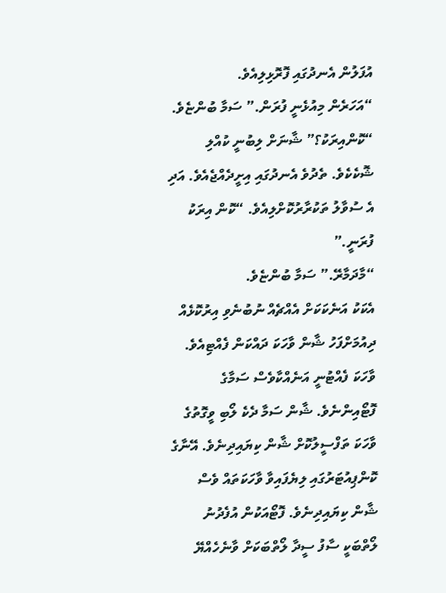އުފަލުން އެނދުގައި ފޮރޮޅިލިއެވެ.
“އަހަރެން މިއުޅެނީ ފުރަން.” ސަމާ ބުންޏެވެ.
“ކޮންއިރަކު؟” ޝާނަށް ލިބުނީ ކުއްލި ޝޮކެކެވެ. ތެދުވެ އެނދުގައި އިށީދެއްޖެއެވެ. އަދި އެ ސުވާލު ތަކުރާރުކޮށްލިއެވެ. “ކޮން އިރަކު ފުރަނީ.”
“މާދަމާރޭ.” ސަމާ ބުންޏެވެ.
އެކަކު އަނެކަކަށް އެއްޗެއް ނުބުނެވި އިރުކޮޅެއް ދިއުމަށްފަހު ޝާން ވާހަކަ ދައްކަން ފެއްޓިއެވެ. ވާހަކަ ފެއްޓުނީ އަނެއްކާވެސް ސަމާގެ ފޮޓޯއިންނެވެ. ޝާން ސަމާ ދެކެ ލޯބި ވީގޮތުގެ ވާހަކަ ތަފްސީލުކޮށް ޝާން ކިޔައިދިނެވެ. އޭނާގެ ކޮންޕިއުޓަރުގައި ލިޔެފައިވާ ވާހަކަތައް ވެސް ޝާން ކިޔައިދިނެވެ. ފޮޓޯއަކުން އުފެދުނު ލޯތްބަކީ ސާފު ސީދާ ލޯތްބަކަށް ވާނެހެއްޔޭ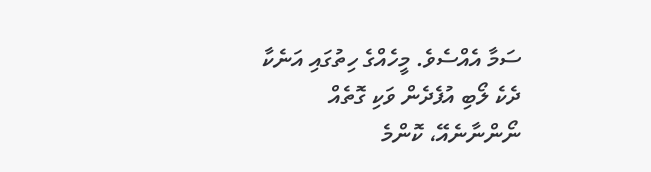ސަމާ އެއްސެވެ. މީހެއްގެ ހިތުގައި އަނެކާ ދެކެ ލޯބި އުފެދެން ވަކި ގޮތެއް ނޯންނާނެއޭ، ކޮންމެ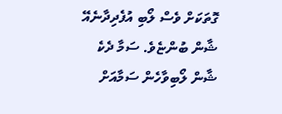ގޮތަކަށް ވެސް ލޯބި އުފެދިދާނެއޭ ޝާން ބުންޏެވެ. ސަމާ ދެކެ ޝާން ލޯބިވާހެން ސަމާއަށް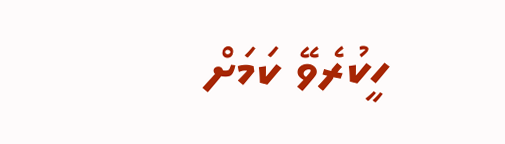ހީކުރެވޭ ކަމަށް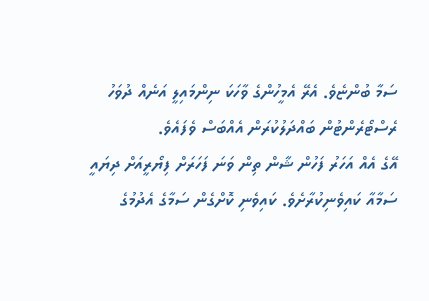ސަމާ ބުންޏެވެ. އެރޭ އެމީހުންގެ ވާހަކަ ނިންމައިލީ އަނެއް ދުވަހު ރެސްޓޯރެންޓުން ބައްދަލުކުރަން އެއްބަސް ވެފައެވެ.
އޭގެ އެއް އަހަރު ފަހުން ޝާން ތިން ވަނަ ފަހަރަށް ފިޔޯރީއަށް ދިޔައީ ސަމާއާ ކައިވެނިކުރާށެވެ. ކައިވެނި ކޮށްގެން ސަމާގެ އެދުމުގެ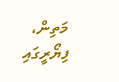މަތިން، ފިޔޯރީގައި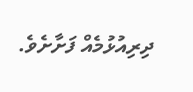ދިރިއުޅުމެއް ފަށާށެވެ.